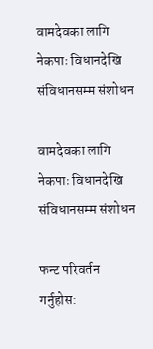वामदेवका लागि नेकपाः विधानदेखि संविधानसम्म संशोधन

वामदेवका लागि नेकपाः विधानदेखि संविधानसम्म संशोधन

फन्ट परिवर्तन गर्नुहोस: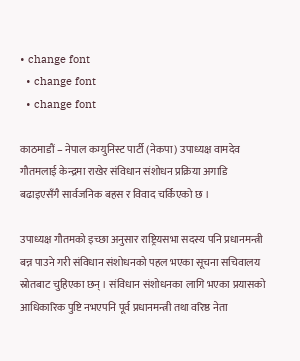• change font
  • change font
  • change font

काठमाडौं – नेपाल कम्युनिस्ट पार्टी (नेकपा) उपाध्यक्ष वामदेव गौतमलाई केन्द्रमा राखेर संविधान संशोधन प्रक्रिया अगाडि बढाइएसँगै सार्वजनिक बहस र विवाद चर्किएको छ ।

उपाध्यक्ष गौतमको इच्छा अनुसार राष्ट्रियसभा सदस्य पनि प्रधानमन्त्री बन्न पाउने गरी संविधान संशोधनको पहल भएका सूचना सचिवालय स्रोतबाट चुहिएका छन् । संविधान संशोधनका लागि भएका प्रयासको आधिकारिक पुष्टि नभएपनि पूर्व प्रधानमन्त्री तथा वरिष्ठ नेता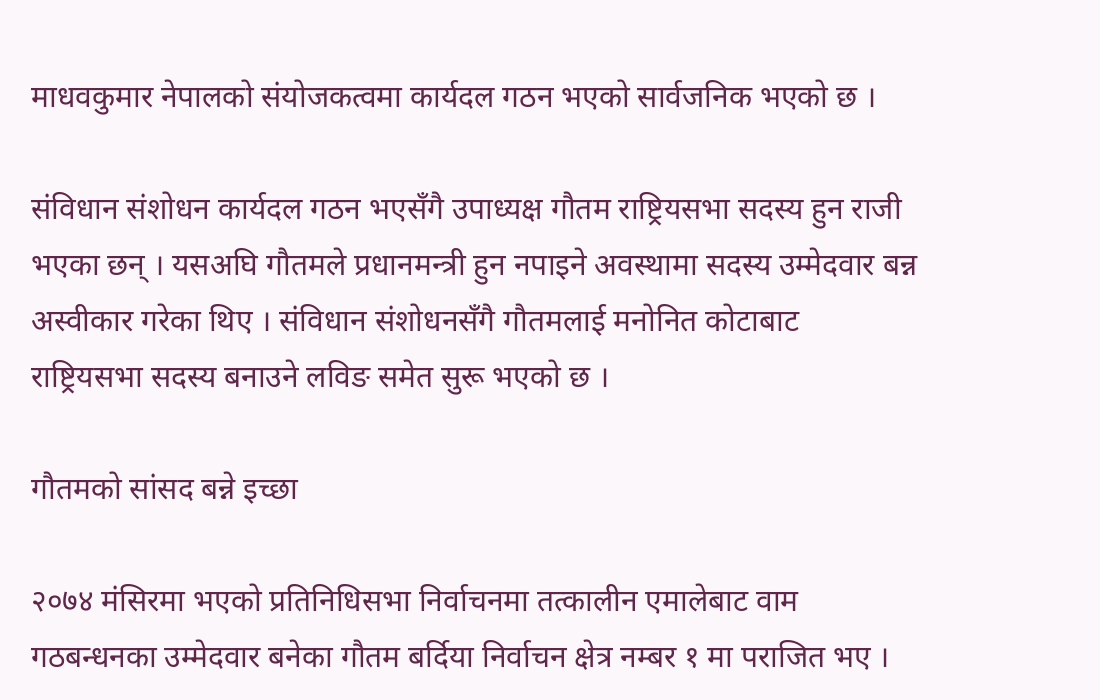माधवकुमार नेपालको संयोजकत्वमा कार्यदल गठन भएको सार्वजनिक भएको छ ।

संविधान संशोधन कार्यदल गठन भएसँगै उपाध्यक्ष गौतम राष्ट्रियसभा सदस्य हुन राजी भएका छन् । यसअघि गौतमले प्रधानमन्त्री हुन नपाइने अवस्थामा सदस्य उम्मेदवार बन्न अस्वीकार गरेका थिए । संविधान संशोधनसँगै गौतमलाई मनोनित कोटाबाट राष्ट्रियसभा सदस्य बनाउने लविङ समेत सुरू भएको छ ।

गौतमको सांसद बन्ने इच्छा

२०७४ मंसिरमा भएको प्रतिनिधिसभा निर्वाचनमा तत्कालीन एमालेबाट वाम गठबन्धनका उम्मेदवार बनेका गौतम बर्दिया निर्वाचन क्षेत्र नम्बर १ मा पराजित भए ।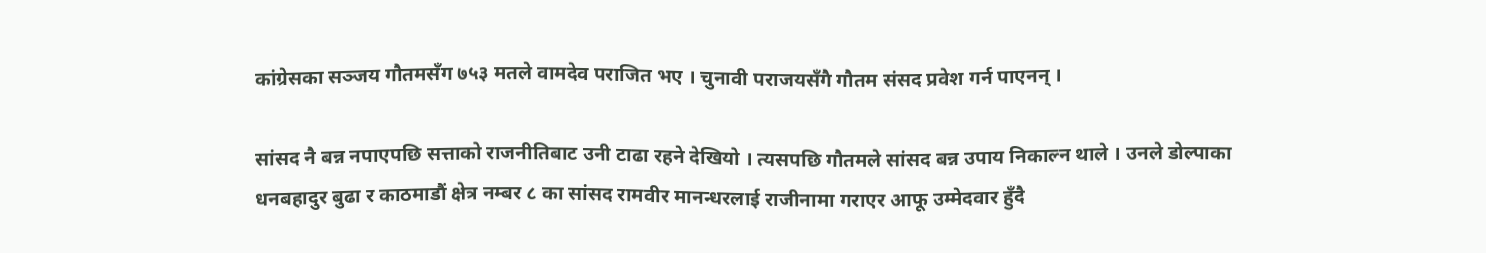कांग्रेसका सञ्जय गौतमसँग ७५३ मतले वामदेव पराजित भए । चुनावी पराजयसँगै गौतम संसद प्रवेश गर्न पाएनन् ।

सांसद नै बन्न नपाएपछि सत्ताको राजनीतिबाट उनी टाढा रहने देखियो । त्यसपछि गौतमले सांसद बन्न उपाय निकाल्न थाले । उनले डोल्पाका धनबहादुर बुढा र काठमाडौं क्षेत्र नम्बर ८ का सांसद रामवीर मानन्धरलाई राजीनामा गराएर आफू उम्मेदवार हुँदै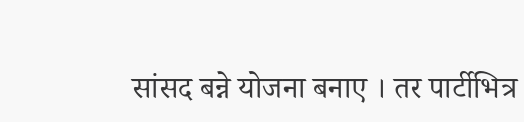सांसद बन्ने योजना बनाए । तर पार्टीभित्र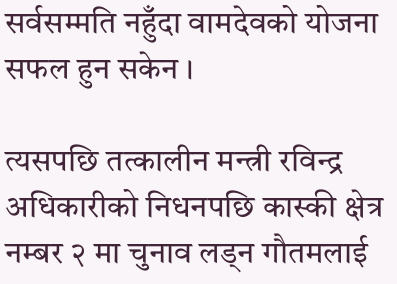सर्वसम्मति नहुँदा वामदेवको योजना सफल हुन सकेन ।

त्यसपछि तत्कालीन मन्त्री रविन्द्र अधिकारीको निधनपछि कास्की क्षेत्र नम्बर २ मा चुनाव लड्न गौतमलाई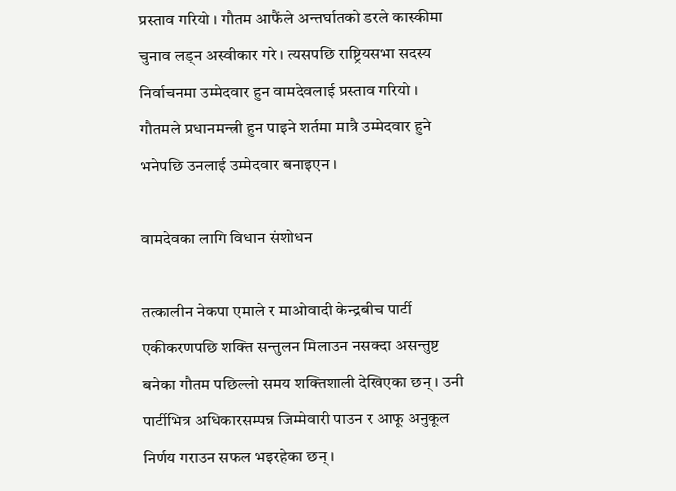प्रस्ताव गरियो । गौतम आफैंले अन्तर्घातको डरले कास्कीमा चुनाव लड्न अस्वीकार गरे । त्यसपछि राष्ट्रियसभा सदस्य निर्वाचनमा उम्मेदवार हुन वामदेवलाई प्रस्ताव गरियो । गौतमले प्रधानमन्त्री हुन पाइने शर्तमा मात्रै उम्मेदवार हुने भनेपछि उनलाई उम्मेदवार बनाइएन ।

वामदेवका लागि विधान संशोधन

तत्कालीन नेकपा एमाले र माओवादी केन्द्रबीच पार्टी एकीकरणपछि शक्ति सन्तुलन मिलाउन नसक्दा असन्तुष्ट बनेका गौतम पछिल्लो समय शक्तिशाली देखिएका छन् । उनी पार्टीभित्र अधिकारसम्पन्न जिम्मेवारी पाउन र आफू अनुकूल निर्णय गराउन सफल भइरहेका छन् ।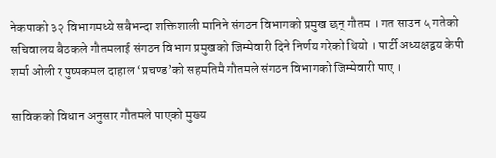नेकपाको ३२ विभागमध्ये सबैभन्दा शक्तिशाली मानिने संगठन विभागको प्रमुख छन् गौतम । गत साउन ५ गतेको सचिवालय बैठकले गौतमलाई संगठन विभाग प्रमुखको जिम्मेवारी दिने निर्णय गरेको थियो । पार्टी अध्यक्षद्वय केपी शर्मा ओली र पुष्पकमल दाहाल ‘प्रचण्ड’को सहमतिमै गौतमले संगठन विभागको जिम्मेवारी पाए ।

साविकको विधान अनुसार गौतमले पाएको मुख्य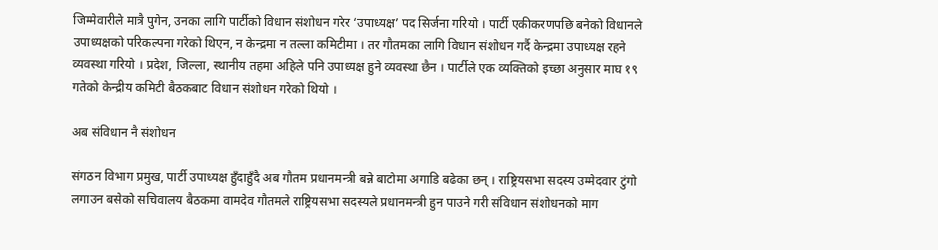जिम्मेवारीले मात्रै पुगेन, उनका लागि पार्टीको विधान संशोधन गरेर ‘उपाध्यक्ष’ पद सिर्जना गरियो । पार्टी एकीकरणपछि बनेको विधानले उपाध्यक्षको परिकल्पना गरेको थिएन, न केन्द्रमा न तल्ला कमिटीमा । तर गौतमका लागि विधान संशोधन गर्दै केन्द्रमा उपाध्यक्ष रहने व्यवस्था गरियो । प्रदेश, जिल्ला, स्थानीय तहमा अहिले पनि उपाध्यक्ष हुने व्यवस्था छैन । पार्टीले एक व्यक्तिको इच्छा अनुसार माघ १९ गतेको केन्द्रीय कमिटी बैठकबाट विधान संशोधन गरेको थियो ।

अब संविधान नै संशोधन

संगठन विभाग प्रमुख, पार्टी उपाध्यक्ष हुँदाहुँदै अब गौतम प्रधानमन्त्री बन्ने बाटोमा अगाडि बढेका छन् । राष्ट्रियसभा सदस्य उम्मेदवार टुंगो लगाउन बसेको सचिवालय बैठकमा वामदेव गौतमले राष्ट्रियसभा सदस्यले प्रधानमन्त्री हुन पाउने गरी संविधान संशोधनको माग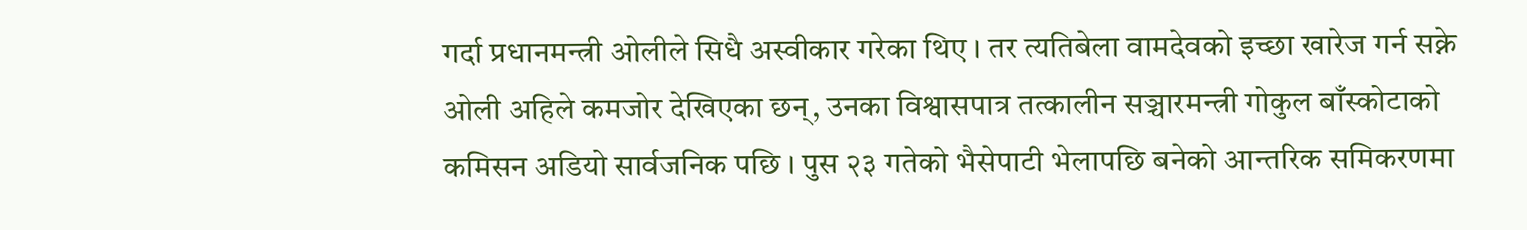गर्दा प्रधानमन्त्री ओलीले सिधै अस्वीकार गरेका थिए । तर त्यतिबेला वामदेवको इच्छा खारेज गर्न सक्ने ओली अहिले कमजोर देखिएका छन्, उनका विश्वासपात्र तत्कालीन सञ्चारमन्त्री गोकुल बाँस्कोटाको कमिसन अडियो सार्वजनिक पछि । पुस २३ गतेको भैसेपाटी भेलापछि बनेको आन्तरिक समिकरणमा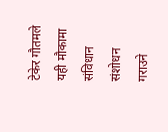टेकेर गौतमले यही मौकामा संविधान संशोधन गराउने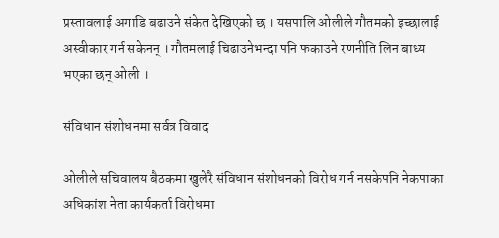प्रस्तावलाई अगाडि बढाउने संकेत देखिएको छ । यसपालि ओलीले गौतमको इच्छालाई अस्वीकार गर्न सकेनन् । गौतमलाई चिढाउनेभन्दा पनि फकाउने रणनीति लिन बाध्य भएका छन् ओली ।

संविधान संशोधनमा सर्वत्र विवाद

ओलीले सचिवालय बैठकमा खुलेरै संविधान संशोधनको विरोध गर्न नसकेपनि नेकपाका अधिकांश नेता कार्यकर्ता विरोधमा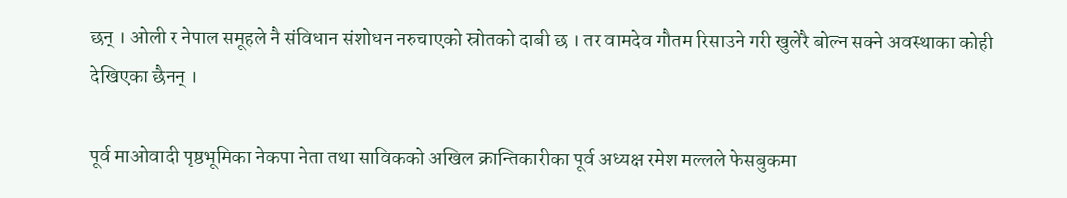छन् । ओली र नेपाल समूहले नै संविधान संशोधन नरुचाएको स्रोतको दाबी छ । तर वामदेव गौतम रिसाउने गरी खुलेरै बोल्न सक्ने अवस्थाका कोही देखिएका छैनन् ।

पूर्व माओवादी पृष्ठभूमिका नेकपा नेता तथा साविकको अखिल क्रान्तिकारीका पूर्व अध्यक्ष रमेश मल्लले फेसबुकमा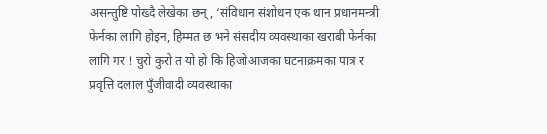असन्तुष्टि पोख्दै लेखेका छन्, ‘संविधान संशोधन एक थान प्रधानमन्त्री फेर्नका लागि होइन, हिम्मत छ भने संसदीय व्यवस्थाका खराबी फेर्नका लागि गर ! चुरो कुरो त यो हो कि हिजोआजका घटनाक्रमका पात्र र प्रवृत्ति दलाल पुँजीवादी व्यवस्थाका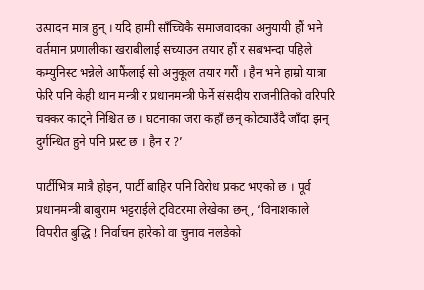उत्पादन मात्र हुन् । यदि हामी साँच्चिकै समाजवादका अनुयायी हौं भने वर्तमान प्रणालीका खराबीलाई सच्याउन तयार हौं र सबभन्दा पहिले कम्युनिस्ट भन्नेले आफैंलाई सो अनुकूल तयार गरौं । हैन भने हाम्रो यात्रा फेरि पनि केही थान मन्त्री र प्रधानमन्त्री फेर्ने संसदीय राजनीतिको वरिपरि चक्कर काट्ने निश्चित छ । घटनाका जरा कहाँ छन् कोट्याउँदै जाँदा झन् दुर्गन्धित हुने पनि प्रस्ट छ । हैन र ?’

पार्टीभित्र मात्रै होइन, पार्टी बाहिर पनि विरोध प्रकट भएको छ । पूर्व प्रधानमन्त्री बाबुराम भट्टराईले ट्विटरमा लेखेका छन्, ‘विनाशकाले विपरीत बुद्धि ! निर्वाचन हारेको वा चुनाव नलडेको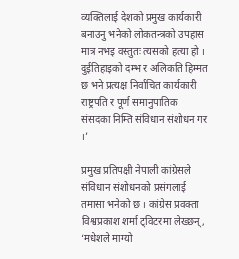व्यक्तिलाई देशको प्रमुख कार्यकारी बनाउनु भनेको लोकतन्त्रको उपहास मात्र नभइ वस्तुतः त्यसको हत्या हो । दुईतिहाइको दम्भ र अलिकति हिम्मत छ भने प्रत्यक्ष निर्वाचित कार्यकारी राष्ट्रपति र पूर्ण समानुपातिक संसदका निम्ति संविधान संशोधन गर ।’

प्रमुख प्रतिपक्षी नेपाली कांग्रेसले संविधान संशोधनको प्रसंगलाई तमासा भनेको छ । कांग्रेस प्रवक्ता विश्वप्रकाश शर्मा ट्विटरमा लेख्छन्, ‘मधेशले माग्यो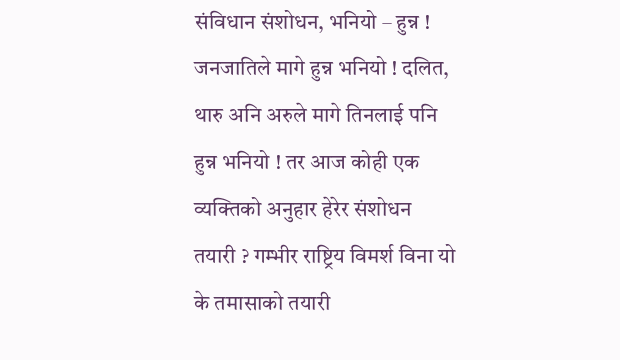संविधान संशोधन, भनियो – हुन्न ! जनजातिले मागे हुन्न भनियो ! दलित, थारु अनि अरुले मागे तिनलाई पनि हुन्न भनियो ! तर आज कोही एक व्यक्तिको अनुहार हेरेर संशोधन तयारी ? गम्भीर राष्ट्रिय विमर्श विना यो के तमासाको तयारी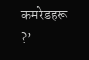कमरेडहरू ?’